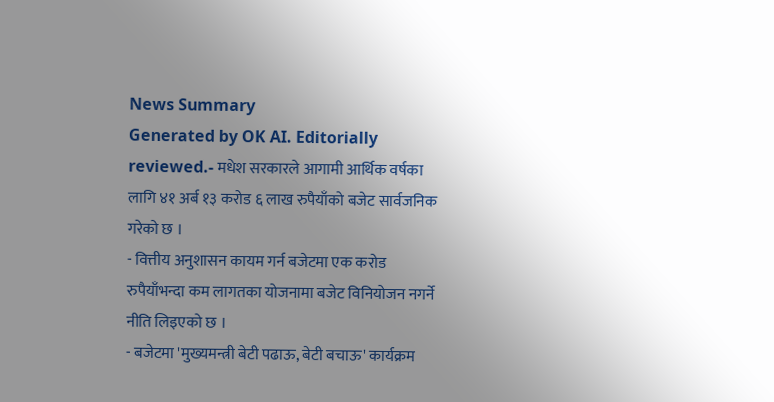News Summary
Generated by OK AI. Editorially reviewed.- मधेश सरकारले आगामी आर्थिक वर्षका लागि ४१ अर्ब १३ करोड ६ लाख रुपैयाँको बजेट सार्वजनिक गरेको छ ।
- वित्तीय अनुशासन कायम गर्न बजेटमा एक करोड रुपैयाँभन्दा कम लागतका योजनामा बजेट विनियोजन नगर्ने नीति लिइएको छ ।
- बजेटमा 'मुख्यमन्त्री बेटी पढाऊ, बेटी बचाऊ' कार्यक्रम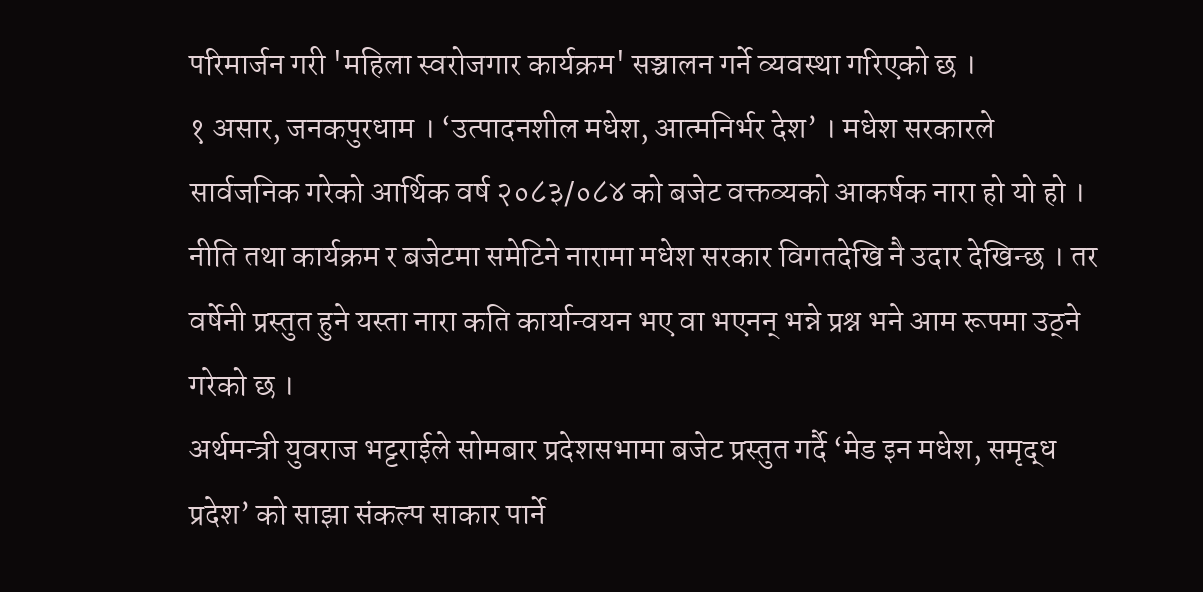परिमार्जन गरी 'महिला स्वरोजगार कार्यक्रम' सञ्चालन गर्ने व्यवस्था गरिएको छ ।
१ असार, जनकपुरधाम । ‘उत्पादनशील मधेश, आत्मनिर्भर देश’ । मधेश सरकारले सार्वजनिक गरेको आर्थिक वर्ष २०८३/०८४ को बजेट वक्तव्यको आकर्षक नारा हो यो हो ।
नीति तथा कार्यक्रम र बजेटमा समेटिने नारामा मधेश सरकार विगतदेखि नै उदार देखिन्छ । तर वर्षेनी प्रस्तुत हुने यस्ता नारा कति कार्यान्वयन भए वा भएनन् भन्ने प्रश्न भने आम रूपमा उठ्ने गरेको छ ।
अर्थमन्त्री युवराज भट्टराईले सोमबार प्रदेशसभामा बजेट प्रस्तुत गर्दै ‘मेड इन मधेश, समृद्ध प्रदेश’ को साझा संकल्प साकार पार्ने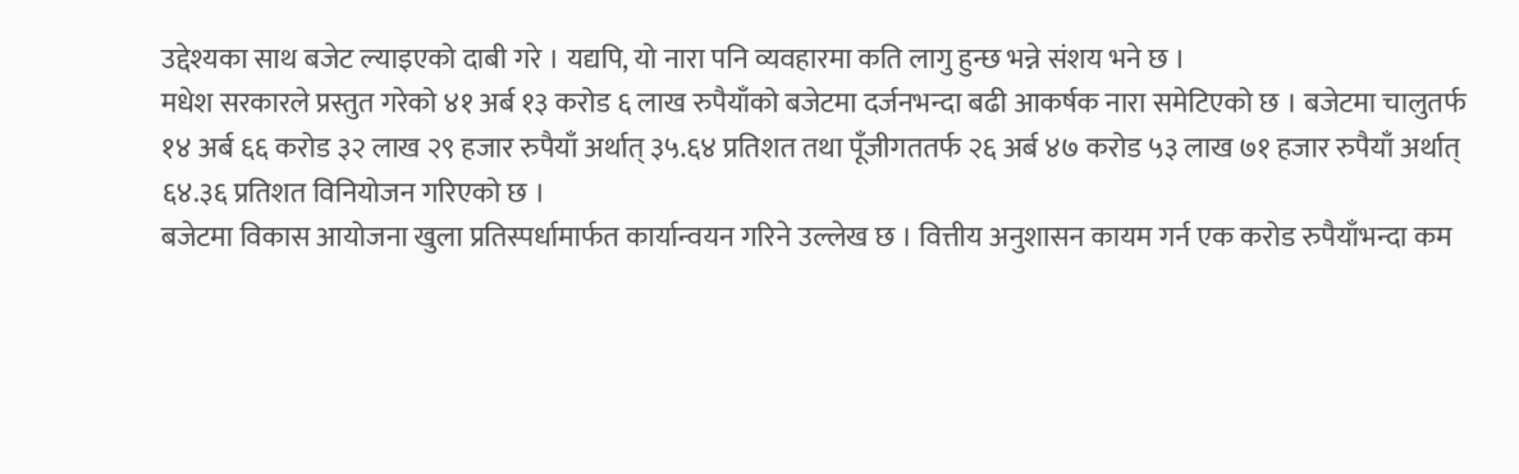उद्देश्यका साथ बजेट ल्याइएको दाबी गरे । यद्यपि, यो नारा पनि व्यवहारमा कति लागु हुन्छ भन्ने संशय भने छ ।
मधेश सरकारले प्रस्तुत गरेको ४१ अर्ब १३ करोड ६ लाख रुपैयाँको बजेटमा दर्जनभन्दा बढी आकर्षक नारा समेटिएको छ । बजेटमा चालुतर्फ १४ अर्ब ६६ करोड ३२ लाख २९ हजार रुपैयाँ अर्थात् ३५.६४ प्रतिशत तथा पूँजीगततर्फ २६ अर्ब ४७ करोड ५३ लाख ७१ हजार रुपैयाँ अर्थात् ६४.३६ प्रतिशत विनियोजन गरिएको छ ।
बजेटमा विकास आयोजना खुला प्रतिस्पर्धामार्फत कार्यान्वयन गरिने उल्लेख छ । वित्तीय अनुशासन कायम गर्न एक करोड रुपैयाँभन्दा कम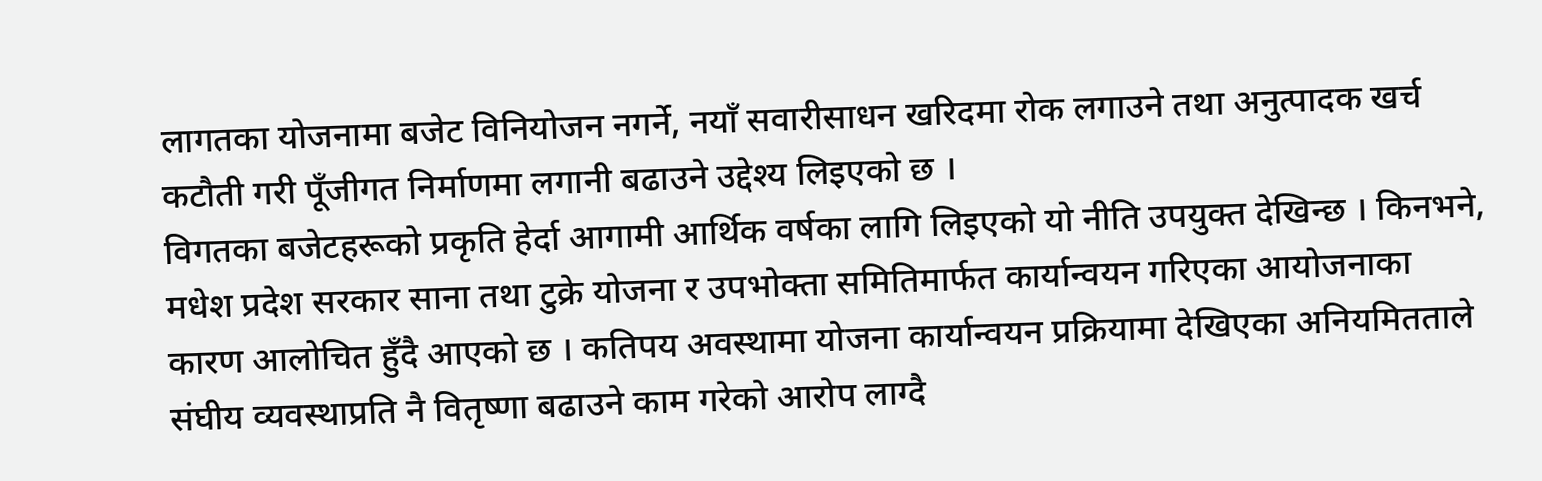लागतका योजनामा बजेट विनियोजन नगर्ने, नयाँ सवारीसाधन खरिदमा रोक लगाउने तथा अनुत्पादक खर्च कटौती गरी पूँजीगत निर्माणमा लगानी बढाउने उद्देश्य लिइएको छ ।
विगतका बजेटहरूको प्रकृति हेर्दा आगामी आर्थिक वर्षका लागि लिइएको यो नीति उपयुक्त देखिन्छ । किनभने, मधेश प्रदेश सरकार साना तथा टुक्रे योजना र उपभोक्ता समितिमार्फत कार्यान्वयन गरिएका आयोजनाका कारण आलोचित हुँदै आएको छ । कतिपय अवस्थामा योजना कार्यान्वयन प्रक्रियामा देखिएका अनियमितताले संघीय व्यवस्थाप्रति नै वितृष्णा बढाउने काम गरेको आरोप लाग्दै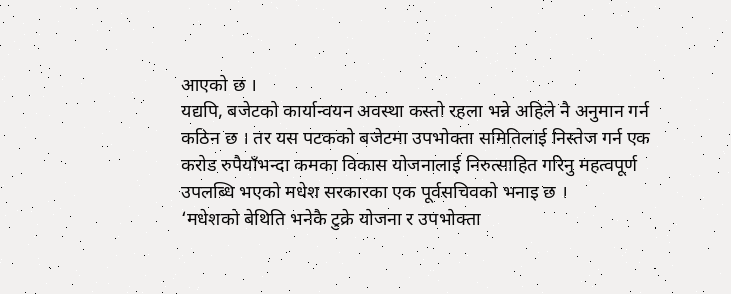आएको छ ।
यद्यपि, बजेटको कार्यान्वयन अवस्था कस्तो रहला भन्ने अहिले नै अनुमान गर्न कठिन छ । तर यस पटकको बजेटमा उपभोक्ता समितिलाई निस्तेज गर्न एक करोड रुपैयाँभन्दा कमका विकास योजनालाई निरुत्साहित गरिनु महत्वपूर्ण उपलब्धि भएको मधेश सरकारका एक पूर्वसचिवको भनाइ छ ।
‘मधेशको बेथिति भनेकै टुक्रे योजना र उपभोक्ता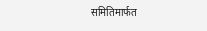समितिमार्फत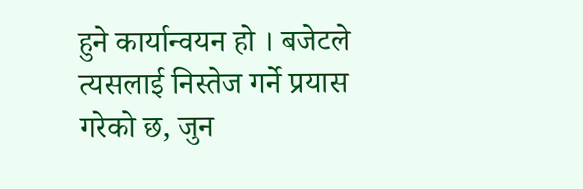हुने कार्यान्वयन हो । बजेटले त्यसलाई निस्तेज गर्ने प्रयास गरेको छ, जुन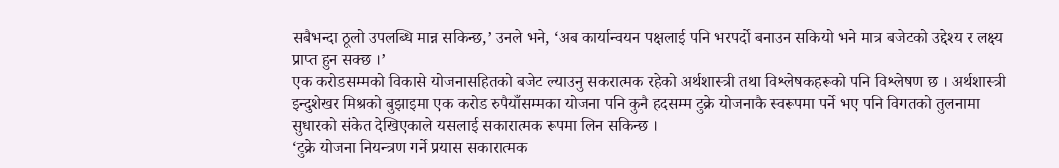सबैभन्दा ठूलो उपलब्धि मान्न सकिन्छ,’ उनले भने, ‘अब कार्यान्वयन पक्षलाई पनि भरपर्दो बनाउन सकियो भने मात्र बजेटको उद्देश्य र लक्ष्य प्राप्त हुन सक्छ ।’
एक करोडसम्मको विकासे योजनासहितको बजेट ल्याउनु सकरात्मक रहेको अर्थशास्त्री तथा विश्लेषकहरूको पनि विश्लेषण छ । अर्थशास्त्री इन्दुशेखर मिश्रको बुझाइमा एक करोड रुपैयाँसम्मका योजना पनि कुनै हदसम्म टुक्रे योजनाकै स्वरूपमा पर्ने भए पनि विगतको तुलनामा सुधारको संकेत देखिएकाले यसलाई सकारात्मक रूपमा लिन सकिन्छ ।
‘टुक्रे योजना नियन्त्रण गर्ने प्रयास सकारात्मक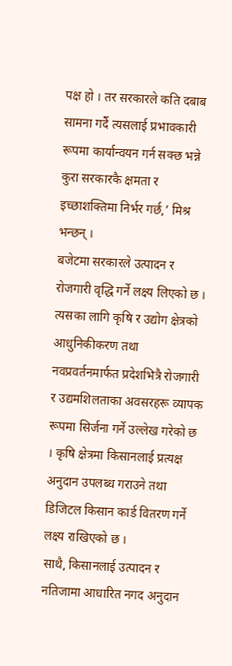पक्ष हो । तर सरकारले कति दबाब सामना गर्दै त्यसलाई प्रभावकारी रूपमा कार्यान्वयन गर्न सक्छ भन्ने कुरा सरकारकै क्षमता र इच्छाशक्तिमा निर्भर गर्छ,’ मिश्र भन्छन् ।
बजेटमा सरकारले उत्पादन र रोजगारी वृद्धि गर्ने लक्ष्य लिएको छ । त्यसका लागि कृषि र उद्योग क्षेत्रको आधुनिकीकरण तथा नवप्रवर्तनमार्फत प्रदेशभित्रै रोजगारी र उद्यमशिलताका अवसरहरू व्यापक रूपमा सिर्जना गर्ने उल्लेख गरेको छ । कृषि क्षेत्रमा किसानलाई प्रत्यक्ष अनुदान उपलब्ध गराउने तथा डिजिटल किसान कार्ड वितरण गर्ने लक्ष्य राखिएको छ ।
साथै, किसानलाई उत्पादन र नतिजामा आधारित नगद अनुदान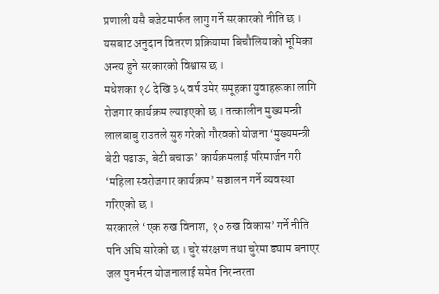प्रणाली यसै बजेटमार्फत लागु गर्ने सरकारको नीति छ । यसबाट अनुदान वितरण प्रक्रियामा बिचौलियाको भूमिका अन्त्य हुने सरकारको विश्वास छ ।
मधेशका १८ देखि ३५ वर्ष उमेर समूहका युवाहरूका लागि रोजगार कार्यक्रम ल्याइएको छ । तत्कालीन मुख्यमन्त्री लालबाबु राउतले सुरु गरेको गौरवको योजना ‘मुख्यमन्त्री बेटी पढाऊ, बेटी बचाऊ’ कार्यक्रमलाई परिमार्जन गरी ‘महिला स्वरोजगार कार्यक्रम’ सञ्चालन गर्ने व्यवस्था गरिएको छ ।
सरकारले ‘एक रुख विनाश, १० रुख विकास’ गर्ने नीति पनि अघि सारेको छ । चुरे संरक्षण तथा चुरेमा ड्याम बनाएर जल पुनर्भरन योजनालाई समेत निरन्तरता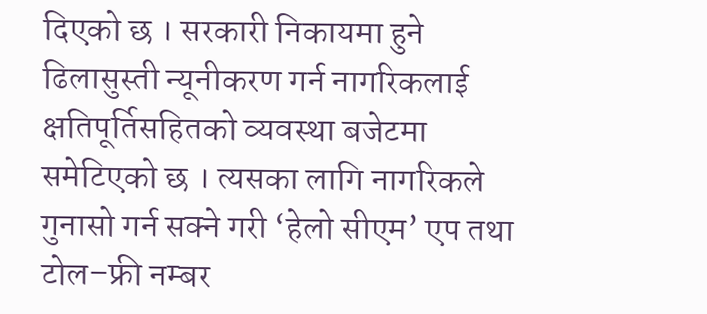दिएको छ । सरकारी निकायमा हुने ढिलासुस्ती न्यूनीकरण गर्न नागरिकलाई क्षतिपूर्तिसहितको व्यवस्था बजेटमा समेटिएको छ । त्यसका लागि नागरिकले गुनासो गर्न सक्ने गरी ‘हेलो सीएम’ एप तथा टोल–फ्री नम्बर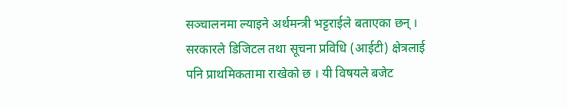सञ्चालनमा ल्याइने अर्थमन्त्री भट्टराईले बताएका छन् ।
सरकारले डिजिटल तथा सूचना प्रविधि (आईटी) क्षेत्रलाई पनि प्राथमिकतामा राखेको छ । यी विषयले बजेट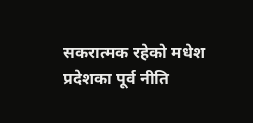सकरात्मक रहेको मधेश प्रदेशका पूर्व नीति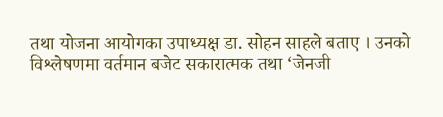तथा योजना आयोगका उपाध्यक्ष डा. सोहन साहले बताए । उनको विश्लेषणमा वर्तमान बजेट सकारात्मक तथा ‘जेनजी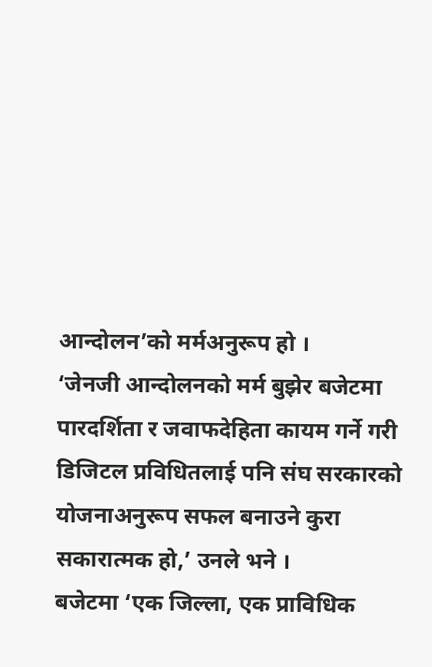आन्दोलन’को मर्मअनुरूप हो ।
‘जेनजी आन्दोलनको मर्म बुझेर बजेटमा पारदर्शिता र जवाफदेहिता कायम गर्ने गरी डिजिटल प्रविधितलाई पनि संघ सरकारको योजनाअनुरूप सफल बनाउने कुरा सकारात्मक हो,’ उनले भने ।
बजेटमा ‘एक जिल्ला, एक प्राविधिक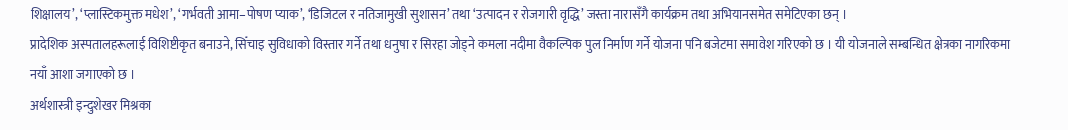शिक्षालय’, ‘प्लास्टिकमुक्त मधेश’, ‘गर्भवती आमा–पोषण प्याक’, ‘डिजिटल र नतिजामुखी सुशासन’ तथा ‘उत्पादन र रोजगारी वृद्धि’ जस्ता नारासँगै कार्यक्रम तथा अभियानसमेत समेटिएका छन् ।
प्रादेशिक अस्पतालहरूलाई विशिष्टीकृत बनाउने, सिँचाइ सुविधाको विस्तार गर्ने तथा धनुषा र सिरहा जोड्ने कमला नदीमा वैकल्पिक पुल निर्माण गर्ने योजना पनि बजेटमा समावेश गरिएको छ । यी योजनाले सम्बन्धित क्षेत्रका नागरिकमा नयाँ आशा जगाएको छ ।
अर्थशास्त्री इन्दुशेखर मिश्रका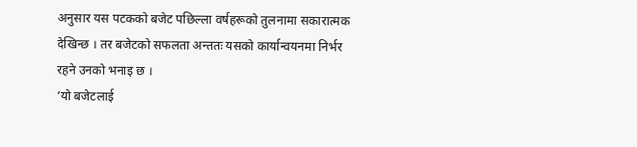अनुसार यस पटकको बजेट पछिल्ला वर्षहरूको तुलनामा सकारात्मक देखिन्छ । तर बजेटको सफलता अन्ततः यसको कार्यान्वयनमा निर्भर रहने उनको भनाइ छ ।
‘यो बजेटलाई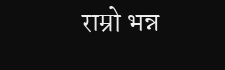राम्रो भन्न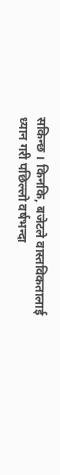सकिन्छ । किनकि, बजेटले वास्तविकतालाई ध्यान गरी पछिल्लो वर्षभन्दा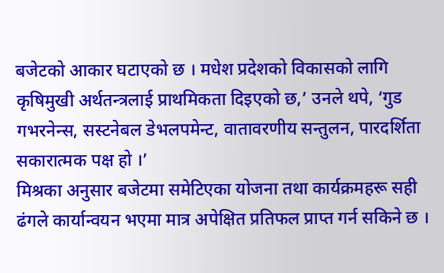बजेटको आकार घटाएको छ । मधेश प्रदेशको विकासको लागि कृषिमुखी अर्थतन्त्रलाई प्राथमिकता दिइएको छ,’ उनले थपे, ‘गुड गभरनेन्स, सस्टनेबल डेभलपमेन्ट, वातावरणीय सन्तुलन, पारदर्शिता सकारात्मक पक्ष हो ।’
मिश्रका अनुसार बजेटमा समेटिएका योजना तथा कार्यक्रमहरू सही ढंगले कार्यान्वयन भएमा मात्र अपेक्षित प्रतिफल प्राप्त गर्न सकिने छ ।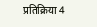प्रतिक्रिया 4